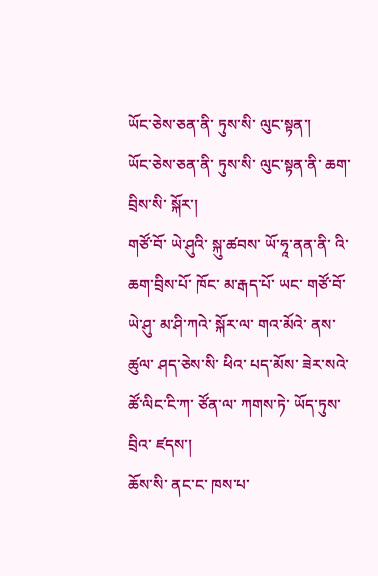ཡོང་ཅེས་ཅན་ནི་ ཏུས་སི་ ལུང་སྟན་།
ཡོང་ཅེས་ཅན་ནི་ ཏུས་སི་ ལུང་སྟན་ནི་ ཆག་བྲིས་སི་ སྐོར་།
གཙོ་བོ་ ཡེ་ཤུའི་ སྐུ་ཚབས་ ཡོ་ཧཱ་ནན་ནི་ འི་ ཆག་བྲིས་པོ་ ཁོང་ མ་རྒད་པོ་ ཡང་ གཙོ་བོ་ ཡེ་ཤུ་ མ་ཤི་ཀའེ་ སྐོར་ལ་ གའ་མོའེ་ ནས་ཚུལ་ ཤད་ཅེས་སི་ ཕིའ་ པད་མོས་ ཟེར་སའེ་ ཚོ་ལིང་ངི་ཀ་ ཙོན་ལ་ ཀགས་ཏེ་ ཡོད་ཏུས་ བྲིའ་ ཛདས་།
ཆོས་སི་ ནང་ང་ ཁས་པ་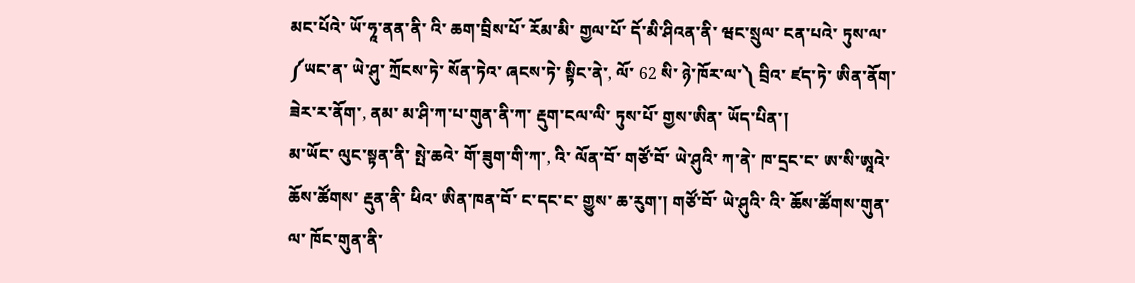མང་པོའེ་ ཡོ་ཧཱ་ནན་ནི་ འི་ ཆག་བྲིས་པོ་ རོམ་མི་ གྱལ་པོ་ དོ་མི་ཤིའན་ནི་ ཝང་སྲུལ་ ངན་པའེ་ ཏུས་ལ་ ༼ཡང་ན་ ཡེ་ཤུ་ ཀྲོངས་ཏེ་ སོན་ཏེའ་ ཞངས་ཏེ་ སྟིང་ནེ་, ལོ་ 62 སི་ ཉེ་ཁོར་ལ་༽ བྲིའ་ ཛད་ཏེ་ ཨིན་ནོག་ ཟེར་ར་ནོག་, ནམ་ མ་ཤི་ཀ་པ་གུན་ནི་ཀ་ རྡུག་ངལ་ལི་ ཏུས་པོ་ གྱས་ཨིན་ ཡོད་པིན་།
མ་ཡོང་ ལུང་སྟན་ནི་ སྤེ་ཆའེ་ གོ་ཟུག་གི་ཀ་, འི་ ལོན་བོ་ གཙོ་བོ་ ཡེ་ཤུའི་ ཀ་ནེ་ ཁ་དྲང་ང་ ཨ་སི་ཨཱའེ་ ཆོས་ཚོགས་ རྡུན་ནི་ ཕིའ་ ཨིན་ཁན་བོ་ ང་དང་ང་ གྱུས་ ཆ་རུག་། གཙོ་བོ་ ཡེ་ཤུའི་ འི་ ཆོས་ཚོགས་གུན་ལ་ ཁོང་གུན་ནི་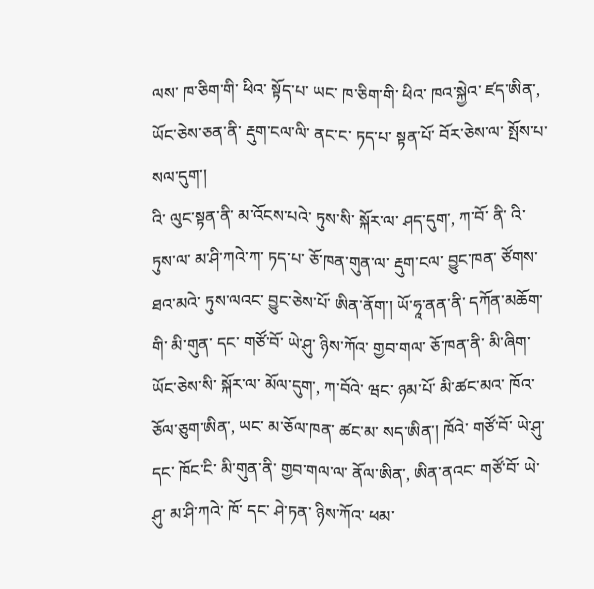ལས་ ཁ་ཅིག་གི་ ཕིའ་ སྟོད་པ་ ཡང་ ཁ་ཅིག་གི་ ཕིའ་ ཁའ་སྐྱེའ་ ཛད་ཨིན་, ཡོང་ཅེས་ཅན་ནི་ རྡུག་ངལ་ལི་ ནང་ང་ ཏད་པ་ སྟན་པོ་ བོར་ཅེས་ལ་ སྤོས་པ་ སལ་དུག་།
འི་ ལུང་སྟན་ནི་ མ་འོངས་པའེ་ ཏུས་སི་ སྐོར་ལ་ ཤད་དུག་, ཀ་བོ་ ནི་ འི་ཏུས་ལ་ མ་ཤི་ཀའེ་ཀ་ ཏད་པ་ ཅོ་ཁན་གུན་ལ་ རྡུག་ངལ་ བྱུང་ཁན་ ཙོགས་ ཐའ་མའེ་ ཏུས་ལའང་ བྱུང་ཅེས་པོ་ ཨིན་ནོག་། ཡོ་ཧཱ་ནན་ནི་ དཀོན་མཆོག་གི་ མི་གུན་ དང་ གཙོ་བོ་ ཡེ་ཤུ་ ཉིས་ཀོའ་ གྱབ་གལ་ ཅོ་ཁན་ནི་ མི་ཞིག་ ཡོང་ཅེས་སི་ སྐོར་ལ་ མོལ་དུག་, ཀ་བོའེ་ ཝང་ ཉམ་པོ་ མི་ཚང་མའ་ ཁོའ་ ཅོལ་ཅུག་ཨིན་, ཡང་ མ་ཅོལ་ཁན་ ཚང་མ་ སད་ཨིན་། ཁོའེ་ གཙོ་བོ་ ཡེ་ཤུ་ དང་ ཁོང་ངི་ མི་གུན་ནི་ གྱབ་གལ་ལ་ ནོལ་ཨིན་, ཨིན་ནའང་ གཙོ་བོ་ ཡེ་ཤུ་ མ་ཤི་ཀའེ་ ཁོ་ དང་ ཤེ་ཏན་ ཉིས་ཀོའ་ ཕམ་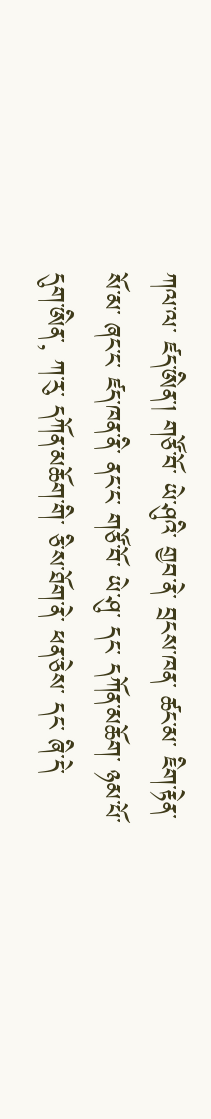ཀལ་ལ་ ཛད་ཨིན་། གཙོ་བོ་ ཡེ་ཤུའི་ གྱབ་ནེ་ བྲངས་ཁན་ ཚང་མ་ ཇིག་རྟེན་ སོ་མ་ ཞང་ང་ ཛད་ཁན་ནི་ ནང་ང་ གཙོ་བོ་ ཡེ་ཤུ་ དང་ དཀོན་མཆོག་ ཉམ་པོ་ དུག་ཨིན་, ཀ་རུ་ དཀོན་མཆོག་གི་ ཅི་ས་ཐོག་ནེ་ ཕན་ཅེས་ དང་ ཞི་དེ་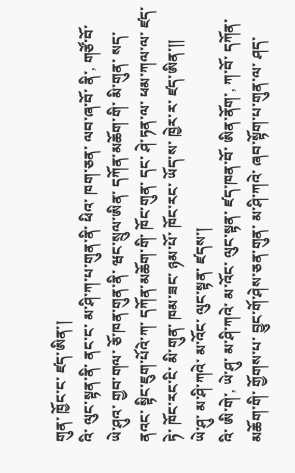གུན་ ཁྱོང་ང་ ཛད་ཨིན་།
འི་ ལུང་སྟན་ནི་ ནང་ང་ མ་ཤི་ཀ་པ་གུན་ནི་ ཕིའ་ ཁག་ཅན་ ལབ་ཞ་བོ་ ནི་, གཙོ་བོ་ ཡེ་ཤུའ་ གྱབ་གལ་ ཅོ་ཁན་གུན་ནི་ ཝང་སྲུལ་ཨིན་ དཀོན་མཆོག་གི་ མི་གུན་ སད་ནའང་ སྟིང་ཇུག་པོའེ་ཀ་ དཀོན་མཆོག་གི་ ཁོང་གུན་ དང་ ཤེ་ཏན་ལ་ ཕམ་ཀལ་ལ་ ཛད་ཏེ་ ཁོང་རང་ངི་ མི་གུན་ ཁམ་ཟང་ ཉམ་པོ་ ཁོང་རང་ ཡོད་ས་ ཁྱེར་ར་ ཛད་ཨིན་།།
ཡེ་ཤུ་ མ་ཤི་ཀའེ་ མ་འོང་ ལུང་སྟན་ ཛདས་།
འི་ ཨི་གེ་, ཡེ་ཤུ་ མ་ཤི་ཀའེ་ མ་འོང་ ལུང་སྟན་ ཛད་ཁན་བོ་ ཨིན་ནོག་, ཀ་བོ་ དཀོན་མཆོག་གི་ གྱོགས་པ་ བྱུང་གོ་ཤེས་ཅན་གུན་ མ་ཤི་ཀའེ་ ཞབ་སྟོག་པ་གུན་ལ་ ཤད་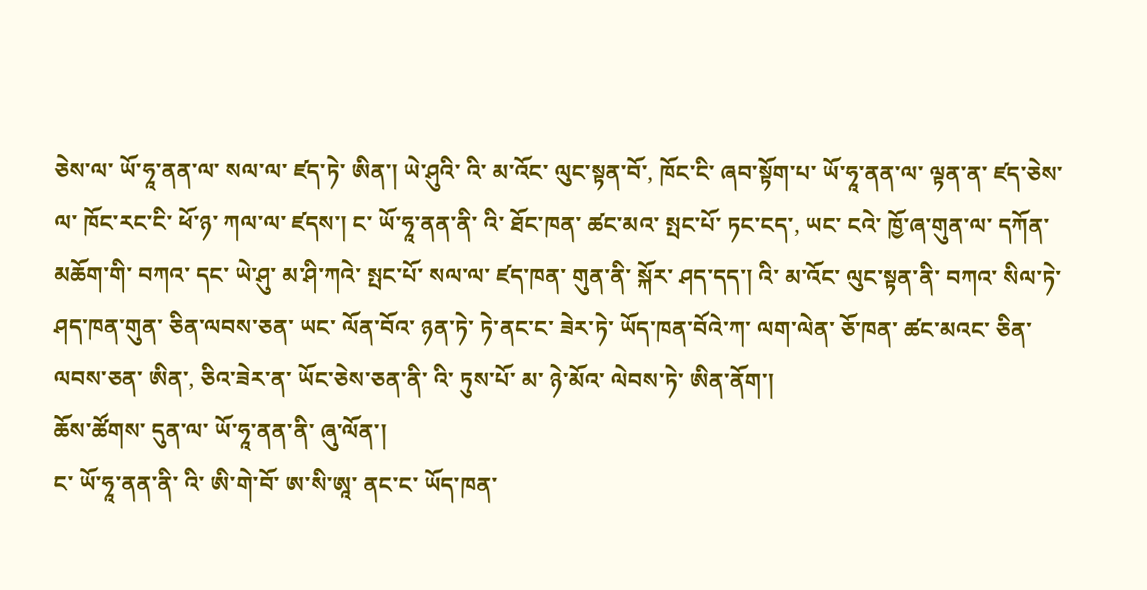ཅེས་ལ་ ཡོ་ཧཱ་ནན་ལ་ སལ་ལ་ ཛད་ཏེ་ ཨིན་། ཡེ་ཤུའི་ འི་ མ་འོང་ ལུང་སྟན་བོ་, ཁོང་ངི་ ཞབ་སྟོག་པ་ ཡོ་ཧཱ་ནན་ལ་ ལྟན་ན་ ཛད་ཅེས་ལ་ ཁོང་རང་ངི་ ཕོ་ཉ་ ཀལ་ལ་ ཛདས་། ང་ ཡོ་ཧཱ་ནན་ནི་ འི་ ཐོང་ཁན་ ཚང་མའ་ སྤང་པོ་ ཏང་ངད་, ཡང་ ངའེ་ ཁྱོ་ཞ་གུན་ལ་ དཀོན་མཆོག་གི་ བཀའ་ དང་ ཡེ་ཤུ་ མ་ཤི་ཀའེ་ སྤང་པོ་ སལ་ལ་ ཛད་ཁན་ གུན་ནི་ སྐོར་ ཤད་དད་། འི་ མ་འོང་ ལུང་སྟན་ནི་ བཀའ་ སིལ་ཏེ་ ཤད་ཁན་གུན་ ཅིན་ལབས་ཅན་ ཡང་ ལོན་བོའ་ ཉན་ཏེ་ ཏེ་ནང་ང་ ཟེར་ཏེ་ ཡོད་ཁན་བོའེ་ཀ་ ལག་ལེན་ ཅོ་ཁན་ ཚང་མའང་ ཅིན་ལབས་ཅན་ ཨིན་, ཅིའ་ཟེར་ན་ ཡོང་ཅེས་ཅན་ནི་ འི་ ཏུས་པོ་ མ་ ཉེ་མོའ་ ལེབས་ཏེ་ ཨིན་ནོག་།
ཆོས་ཚོགས་ དུན་ལ་ ཡོ་ཧཱ་ནན་ནི་ ཞུ་ལོན་།
ང་ ཡོ་ཧཱ་ནན་ནི་ འི་ ཨི་གེ་བོ་ ཨ་སི་ཨཱ་ ནང་ང་ ཡོད་ཁན་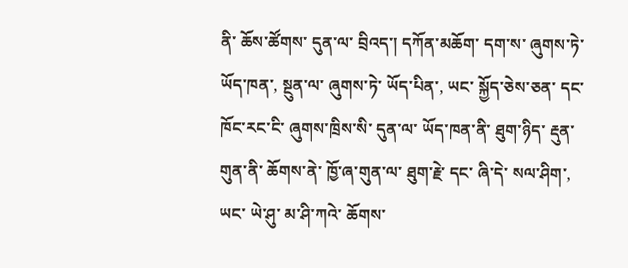ནི་ ཆོས་ཚོགས་ དུན་ལ་ བྲིའད་། དཀོན་མཆོག་ དག་ས་ ཞུགས་ཏེ་ ཡོད་ཁན་, སྔུན་ལ་ ཞུགས་ཏེ་ ཡོད་པིན་, ཡང་ སྐྱོད་ཅེས་ཅན་ དང་ ཁོང་རང་ངི་ ཞུགས་ཁྲིས་སི་ དུན་ལ་ ཡོད་ཁན་ནི་ ཐུག་ཉིད་ རྡུན་ གུན་ནི་ ཆོགས་ནེ་ ཁྱོ་ཞ་གུན་ལ་ ཐུག་རྗེ་ དང་ ཞི་དེ་ སལ་ཤིག་, ཡང་ ཡེ་ཤུ་ མ་ཤི་ཀའེ་ ཆོགས་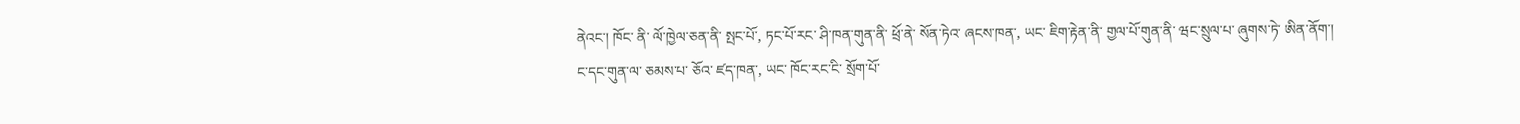ནེའང་། ཁོང་ ནི་ ལོ་ཁྱེལ་ཅན་ནི་ སྤང་པོ་, ཏང་པོ་རང་ ཤི་ཁན་གུན་ནི་ ཕྲོ་ནེ་ སོན་ཏེའ་ ཞངས་ཁན་, ཡང་ ཇིག་རྟེན་ནི་ གྱལ་པོ་གུན་ནི་ ཝང་སྲུལ་པ་ ཞུགས་ཏེ་ ཨིན་ནོག་།
ང་དང་གུན་ལ་ ཅམས་པ་ ཅོའ་ ཛད་ཁན་, ཡང་ ཁོང་རང་ངི་ སྲོག་པོ་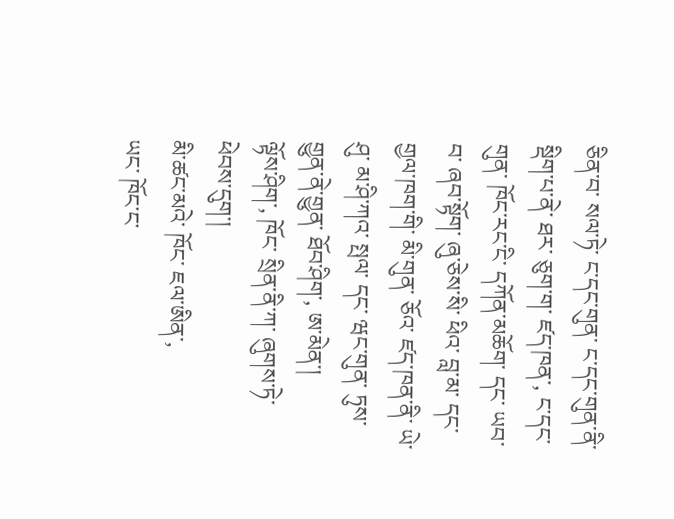ཅིན་བ་ སལ་ཏེ་ ང་དང་གུན་ ང་དང་གུན་ནི་ སྡིག་པ་ནེ་ ཐར་ ཅུག་ག་ ཛད་ཁན་, ང་དང་གུན་ ཁོང་རང་ངི་ དཀོན་མཆོག་ དང་ ཡབ་བ་ ཞབ་སྟོག་ ཞུ་ཅེས་སི་ ཕིའ་ བླ་མ་ དང་ གྱལ་ཁག་གི་ མི་གུན་ ཅོའ་ ཛད་ཁན་ནི་ ཡེ་ཤུ་ མ་ཤི་ཀའ་ སྤལ་ དང་ ཝང་གུན་ ཏུས་གྱུན་ནེ་གྱུན་ ཐོབ་ཤིག་, ཨ་མེན་།
ལྟོས་ཤིག་, ཁོང་ སྲིན་ནི་ཀ་ ཞུགས་ཏེ་ ཕེབས་དུག་།
མི་ཚང་མའེ་ ཁོང་ ཇལ་ཨིན་,
ཡང་ ཁོང་ང་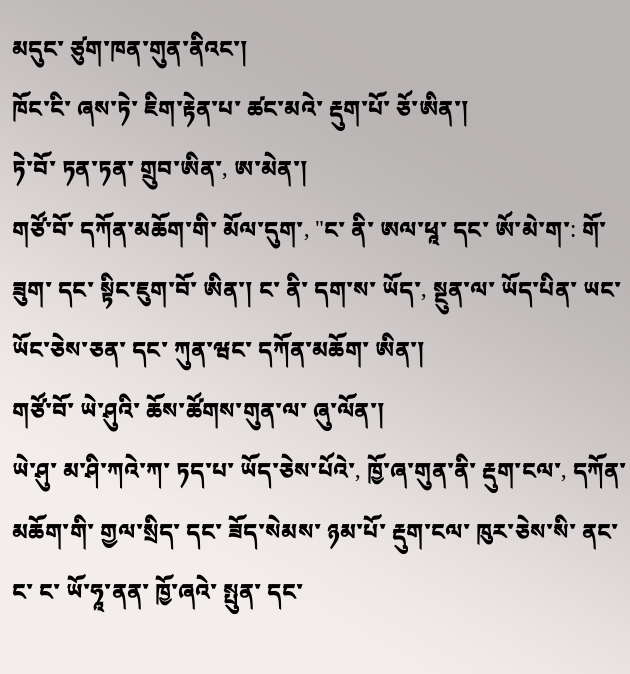མདུང་ ཙུག་ཁན་གུན་ནིའང་།
ཁོང་ངི་ ཞས་ཏེ་ ཇིག་རྟེན་པ་ ཚང་མའེ་ རྡུག་པོ་ ཅོ་ཨིན་།
ཏེ་བོ་ ཏན་ཏན་ གྲུབ་ཨིན་, ཨ་མེན་།
གཙོ་བོ་ དཀོན་མཆོག་གི་ མོལ་དུག་, "ང་ ནི་ ཨལ་ཕཱ་ དང་ ཨོ་མེ་ག་: གོ་ཟུག་ དང་ སྟིང་ཇུག་བོ་ ཨིན་། ང་ ནི་ དག་ས་ ཡོད་, སྔུན་ལ་ ཡོད་པིན་ ཡང་ ཡོང་ཅེས་ཅན་ དང་ ཀུན་ཝང་ དཀོན་མཆོག་ ཨིན་།
གཙོ་བོ་ ཡེ་ཤུའི་ ཆོས་ཚོགས་གུན་ལ་ ཞུ་ལོན་།
ཡེ་ཤུ་ མ་ཤི་ཀའེ་ཀ་ ཏད་པ་ ཡོད་ཅེས་པོའེ་, ཁྱོ་ཞ་གུན་ནི་ རྡུག་ངལ་, དཀོན་མཆོག་གི་ གྱལ་སྲིད་ དང་ ཟོད་སེམས་ ཉམ་པོ་ རྡུག་ངལ་ ཁུར་ཅེས་སི་ ནང་ང་ ང་ ཡོ་ཧཱ་ནན་ ཁྱོ་ཞའེ་ སྤུན་ དང་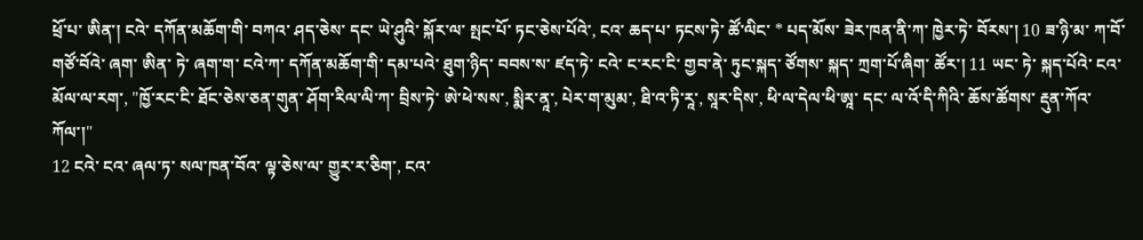ཕྲོ་པ་ ཨིན་། ངའེ་ དཀོན་མཆོག་གི་ བཀའ་ ཤད་ཅེས་ དང་ ཡེ་ཤུའི་ སྐོར་ལ་ སྤང་པོ་ ཏང་ཅེས་པོའེ་, ངའ་ ཆད་པ་ ཏངས་ཏེ་ ཚོ་ལིང་ * པད་མོས་ ཟེར་ཁན་ནི་ཀ་ ཁྱེར་ཏེ་ བོརས་། 10 ཟ་ཉི་མ་ ཀ་བོ་ གཙོ་བོའེ་ ཞག་ ཨིན་ ཏེ་ ཞག་ག་ ངའེ་ཀ་ དཀོན་མཆོག་གི་ དམ་པའེ་ ཐུག་ཉིད་ བབས་ས་ ཛད་ཏེ་ ངའེ་ ང་རང་ངི་ གྱབ་ནེ་ ཏུང་སྐད་ ཙོགས་ སྐད་ ཀྲག་པོ་ཞིག་ ཚོར་། 11 ཡང་ ཏེ་ སྐད་པོའེ་ ངའ་ མོལ་ལ་རག་, "ཁྱོ་རང་ངི་ ཐོང་ཅེས་ཅན་གུན་ ཤོག་རིལ་ལི་ཀ་ བྲིས་ཏེ་ ཨེ་ཕེ་སས་, སྨིར་ནཱ་, པེར་ག་མུམ་, ཐི་འ་ཏི་རཱ་, སཱར་དིས་, ཕི་ལ་དེལ་ཕི་ཨཱ་ དང་ ལ་འོ་དི་ཀིའི་ ཆོས་ཚོགས་ རྡུན་ཀོའ་ ཀོལ་།"
12 ངའེ་ ངའ་ ཞལ་ཏ་ སལ་ཁན་བོའ་ ལྟ་ཅེས་ལ་ གྱུར་ར་ཅིག་, ངའ་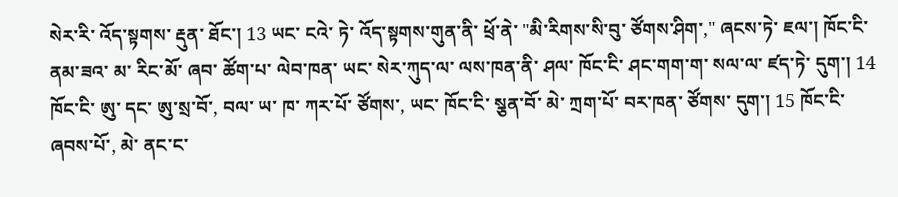སེར་རི་ འོད་སྟགས་ རྡུན་ ཐོང་། 13 ཡང་ ངའེ་ ཏེ་ འོད་སྟགས་གུན་ནི་ ཕྲོ་ནེ་ "མི་རིགས་སི་བུ་ ཙོགས་ཤིག་," ཞངས་ཏེ་ ཇལ་། ཁོང་ངི་ ནམ་ཟའ་ མ་ རིང་མོ་ ཞབ་ ཚོག་པ་ ལེབ་ཁན་ ཡང་ སེར་ཀུད་ལ་ ལས་ཁན་ནི་ ཤལ་ ཁོང་ངི་ ཤང་གག་ག་ སལ་ལ་ ཛད་ཏེ་ དུག་། 14 ཁོང་ངི་ ཨུ་ དང་ ཨུ་སྲ་བོ་, བལ་ ཡ་ ཁ་ ཀར་པོ་ ཙོགས་, ཡང་ ཁོང་ངི་ སྕན་བོ་ མེ་ ཀྲག་པོ་ བར་ཁན་ ཙོགས་ དུག་། 15 ཁོང་ངི་ ཞབས་པོ་, མེ་ ནང་ང་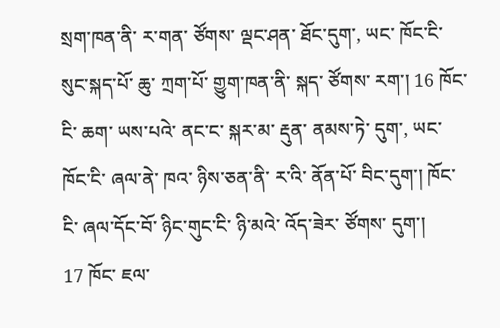སྲག་ཁན་ནི་ ར་གན་ ཙོགས་ ལྡང་ཤན་ ཐོང་དུག་, ཡང་ ཁོང་ངི་ སུང་སྐད་པོ་ ཆུ་ ཀྲག་པོ་ གྱུག་ཁན་ནི་ སྐད་ ཙོགས་ རག་། 16 ཁོང་ངི་ ཆག་ ཡས་པའེ་ ནང་ང་ སྐར་མ་ རྡུན་ ནམས་ཏེ་ དུག་, ཡང་ ཁོང་ངི་ ཞལ་ནེ་ ཁའ་ ཉིས་ཅན་ནི་ ར་འི་ ནོན་པོ་ བིང་དུག་། ཁོང་ངི་ ཞལ་དོང་བོ་ ཉིང་གུང་ངི་ ཉི་མའེ་ འོད་ཟེར་ ཙོགས་ དུག་།
17 ཁོང་ ཇལ་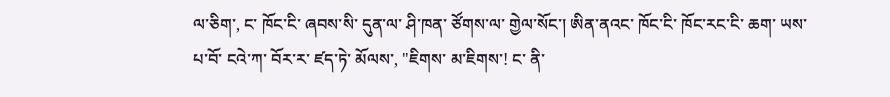ལ་ཅིག་, ང་ ཁོང་ངི་ ཞབས་སི་ དུན་ལ་ ཤི་ཁན་ ཙོགས་ལ་ གྱེལ་སོང་། ཨིན་ནའང་ ཁོང་ངི་ ཁོང་རང་ངི་ ཆག་ ཡས་པ་བོ་ ངའེ་ཀ་ བོར་ར་ ཛད་ཏེ་ མོལས་, "ཇིགས་ མ་ཇིགས་! ང་ ནི་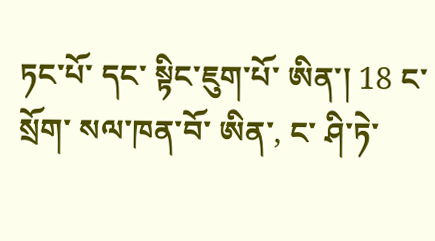ཏང་པོ་ དང་ སྟིང་ཇུག་པོ་ ཨིན་། 18 ང་ སྲོག་ སལ་ཁན་བོ་ ཨིན་, ང་ ཤི་ཏེ་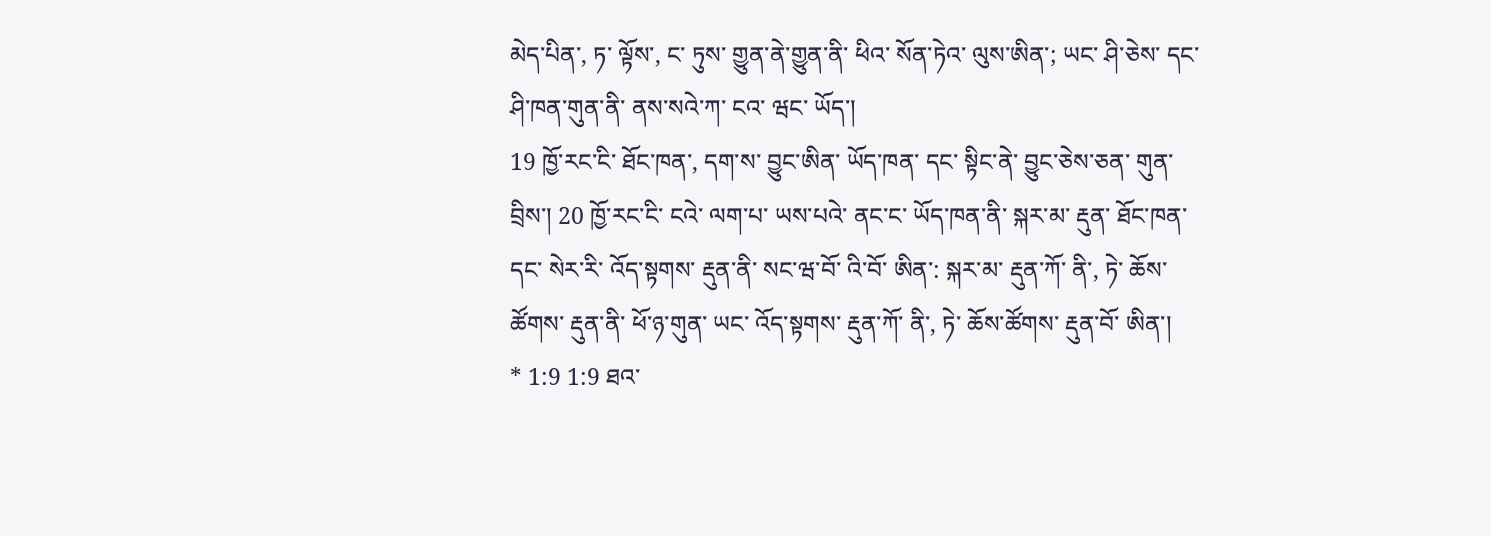མེད་པིན་, ཏ་ ལྟོས་, ང་ ཏུས་ གྱུན་ནེ་གྱུན་ནི་ ཕིའ་ སོན་ཏེའ་ ལུས་ཨིན་; ཡང་ ཤི་ཅེས་ དང་ ཤི་ཁན་གུན་ནི་ ནས་སའེ་ཀ་ ངའ་ ཝང་ ཡོད་།
19 ཁྱོ་རང་ངི་ ཐོང་ཁན་, དག་ས་ བྱུང་ཨིན་ ཡོད་ཁན་ དང་ སྟིང་ནེ་ བྱུང་ཅེས་ཅན་ གུན་ བྲིས་། 20 ཁྱོ་རང་ངི་ ངའེ་ ལག་པ་ ཡས་པའེ་ ནང་ང་ ཡོད་ཁན་ནི་ སྐར་མ་ རྡུན་ ཐོང་ཁན་ དང་ སེར་རི་ འོད་སྟགས་ རྡུན་ནི་ སང་ཝ་བོ་ འི་བོ་ ཨིན་: སྐར་མ་ རྡུན་ཀོ་ ནི་, ཏེ་ ཆོས་ཚོགས་ རྡུན་ནི་ ཕོ་ཉ་གུན་ ཡང་ འོད་སྟགས་ རྡུན་ཀོ་ ནི་, ཏེ་ ཆོས་ཚོགས་ རྡུན་བོ་ ཨིན་།
* 1:9 1:9 ཐའ་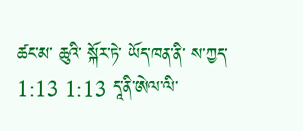ཚང་མ་ ཆུའི་ སྐོར་ཏེ་ ཡོད་ཁན་ནི་ ས་ཀྱད་ 1:13 1:13 དཱ་ནི་ཨེལ་ལི་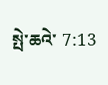སྤེ་ཆའེ་ 7:13